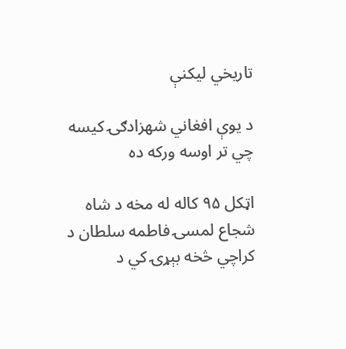تاريخي ليکنې

د يوې افغاني شهزادګۍ کيسه چي تر اوسه ورکه ده

اټکل ۹۵ کاله له مخه د شاه شجاع لمسۍ فاطمه سلطان د کراچي څخه بېړۍ کي د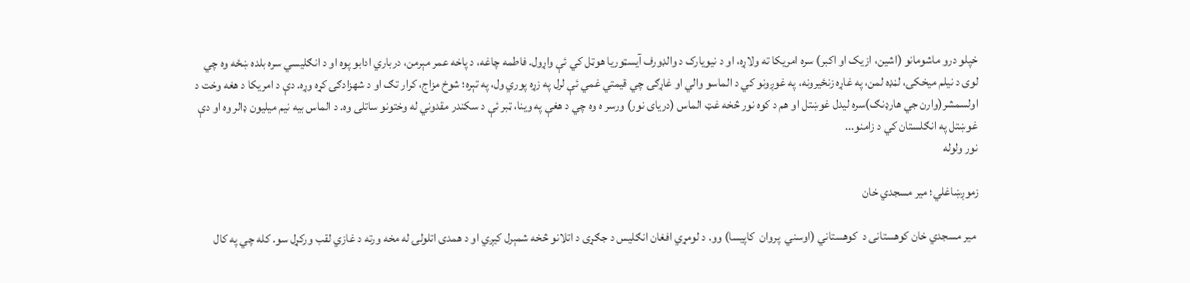خپلو درو ماشومانو (اشين، ازيک او اکبر) سره امریکا ته ولاړه، او د نيويارک د والډورف آيسټوريا هوټل کي ئې واړول. فاطمه چاغه، د پاخه عمر مېرمن، درباري ادابو پوه او د انګليسي سره بلده ښځه وه چي لوی د نيلم ميخکۍ، لڼډه لمن، په غاړه زنځيرونه، په غوږونو کي د الماسو والي او غاړګۍ چي قيمتي غمي ئې لرل په زړه پوري ول، په تېره؛ شوخ مزاج، کرار تګ او د شهزادګۍ کړه وړه. دې د امريکا د هغه وخت د اولسمشر(وارن جي هارډنګ)سره ليدل غوښتل او هم د کوه نور څخه غټ الماس (دريای نور) ورسر ه وه چي د هغې په وینا، ټبر ئې د سکندر مقدوني له وختونو ساتلی وه. د الماس بيه نيم ميليون ډالر وه او دې غوښتل په انګلستان کي د زامنو...
نور ولوله

زموږښاغلي؛ مير مسجدي خان

 مير مسجدي خان کوهستانی د  کوهستاني (اوسني  پروان  کاپيسا) وو. د لومړي افغان انګليس د جګړی د اتلانو څخه شمېرل کيږي او د همدی اتلولۍ له مخه ورته د غازي لقب ورکړل سو. کله چي په کال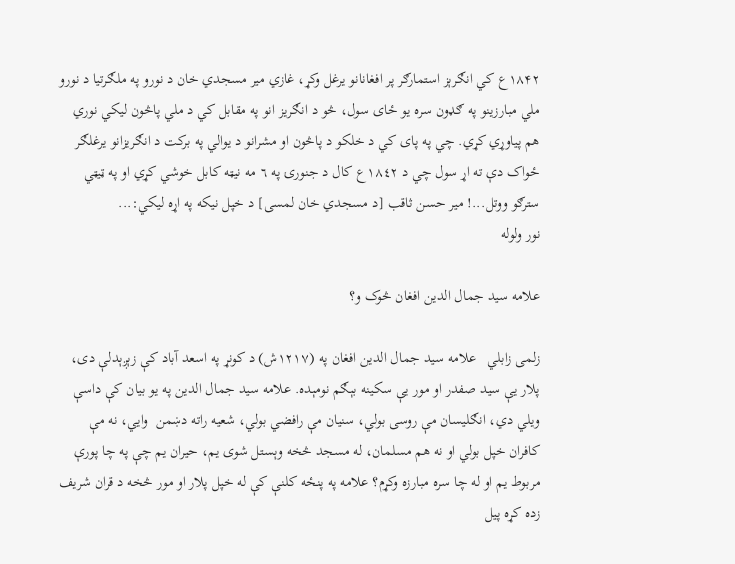۱۸۴۲ع کي انګرېز استمارګر پر افغانانو يرغل وکړ، غازي مير مسجدي خان د نورو په ملګرتيا د نورو ملي مبارزينو په ګډون سره يو ځای سول، څو د انګريز انو په مقابل کي د ملي پاڅون ليکي نوري هم پياوړي کړي. چي په پای کي د خلکو د پاڅون او مشرانو د يوالي په برکت د انګريزانو يرغلګر ځواک دې ته اړ سول چي د ١٨٤٢ع کال د جنورۍ په ٦ مه نيټه کابل خوشي کړي او په ټيټي سترګو ووتل...! مير حسن ثاقب [د مسجدي خان لمسی] د خپل نيکه په اړه ليکي:...
نور ولوله

علامه سید جمال الدین افغان څوک و؟

زلمی زابلي   علامه سید جمال الدین افغان په (۱۲۱۷ش) د کونړ په اسعد آباد کې زېږېدلې دی، پلار یې سید صفدر او مور یې سکینه بېګم نومېده. علامه سید جمال الدین په یو بیان کې داسې ویلي دي، انګلیسان مې روسی بولي، سنیان مې رافضي بولي، شعیه راته دښمن  وايي، نه مې کافران خپل بولي او نه هم مسلمان، له مسجد څخه وېستل شوی یم، حیران یم چې په چا پورې مربوط یم او له چا سره مبارزه وکړم؟ علامه په پنځه کلنې کې له خپل پلار او مور څخه د قران شریف زده کړه پیل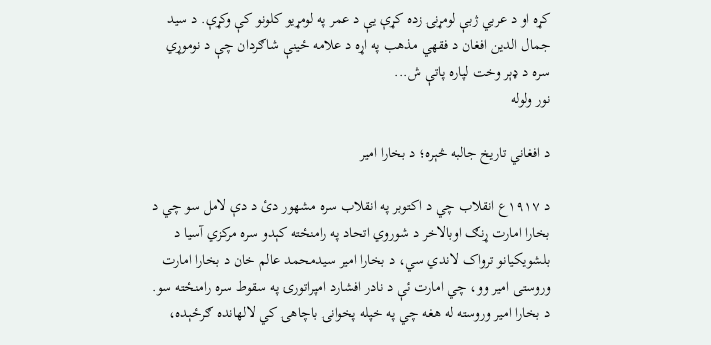کړه او د عربي ژبې لومړنۍ زده کړې یې د عمر په لومړیو کلونو کې وکړې. د سید جمال الدین افغان د فقهي مذهب په اړه د علامه ځینې شاګردان چې د نوموړي سره د ډېر وخت لپاره پاتې ش...
نور ولوله

د افغاني تاريخ جالبه څېره؛ د بخارا امير

د ۱۹۱۷ع انقلاب چي د اکتوبر په انقلاب سره مشهور دئ د دې لامل سو چي د بخارا امارت ړنګ اوبالاخر د شوروي اتحاد په رامنځته کېدو سره مرکزي آسيا د بلشويکيانو ترواک لاندي سي، د بخارا امير سيدمحمد عالم خان د بخارا امارت وروستی امير وو، چي امارت ئې د نادر افشارد امپراتورۍ په سقوط سره رامنځته سو. د بخارا امير وروسته له هغه چي په خپله پخوانۍ باچاهۍ کي لالهانده ګرځېده،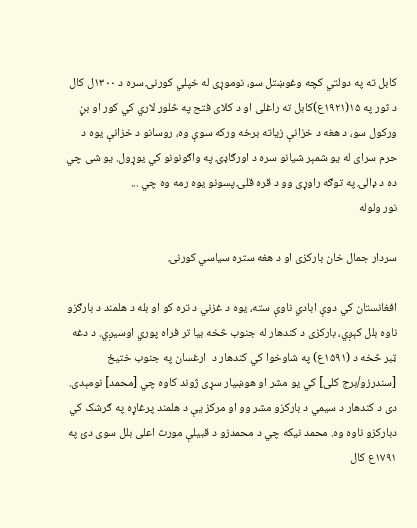کابل ته په دولتي کچه وغوښتل سو، نوموړی له خپلي کورنۍ سره د ۱۳۰۰ل کال د ثور په ۱۵(۱۹۲۱ع)کابل ته راغلی او د کلای فتح په څلور لاري کي کور او بڼ ورکول سو، د هغه د خزانې زياته برخه ورکه سوې وه، روسانو د خزانې يوه د حرم سرای له يو شمېر شيانو سره د اورګاډۍ په واګونونو کي يوړول. يو شی چي ده د ډالۍ په توګه راوړی وو د قره قلۍ پسونو يوه رمه وه چي ...
نور ولوله

سردار جمال خان بارکزی او د هغه ستره سياسي کورنۍ

افغانستان کي دوې ابادي ناوې سته، يوه د غزني د تره کو او بله د هلمند د بارګزو ناوه بلل کېږي، بارکزی د کندهار له جنوب څخه بیا تر فراه پوري اوسیږي. د دغه ټبر څخه د (۱۵۹۱ع) په شاوخوا کي کندهار د  ارغسان په جنوب ختیځ [سندرزو/برج کلی] کي یو مشر او هوښيار سړی ژوند کاوه چي [محمد] نومېدی. دی د کندهار د سیمي د بارکزو مشر وو او مرکز یې د هلمند پرغاړه په ګرشک کي دبارکزو ناوه وه. محمد نیکه چي د محمدزو د قبیلې مورث اعلی بلل سوی دئ په ۱۷۹۱ع کال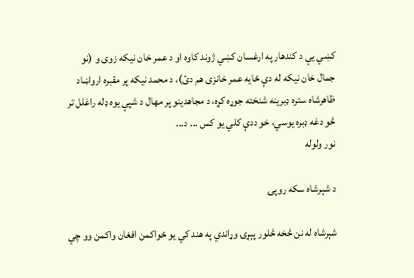کښي یې د کندهار په ارغسان کښي ژوند کاوه او د عمر خان نیکه زوی و (نو جمال خان نیکه له دې ځایه عمر خانزی هم دئ)، د محمد نيکه پر مقبره ارواښاد ظاهرشاه ستره ډبرينه شنخته جوړه کړه، د مجاهدينو پر مهال د شپې يوه ډله راغلل تر څو دغه ډبره يوسي، خو ددې کلي يو کس ... د...
نور ولوله

د شېرشاه سکه روپۍ

شېرشاه له نن څخه څلور پېړۍ وړاندي په هند کي يو ځواکمن افغان واکمن وو چي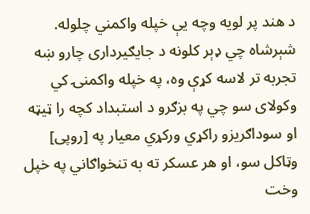د هند پر لويه وچه يې خپله واکمني چلوله.  شېرشاه چي ډېر کلونه د جایګیرداری چارو ښه تجربه تر لاسه کړې وه، په خپله واکمنۍ کي وکولای سو چي په بزګرو د استبداد کچه را ټيټه او سوداګریزو راکړي ورکړي معیار په [روپی] وټاکل سو، او هر عسكر ته به تنخواګاني په خپل وخت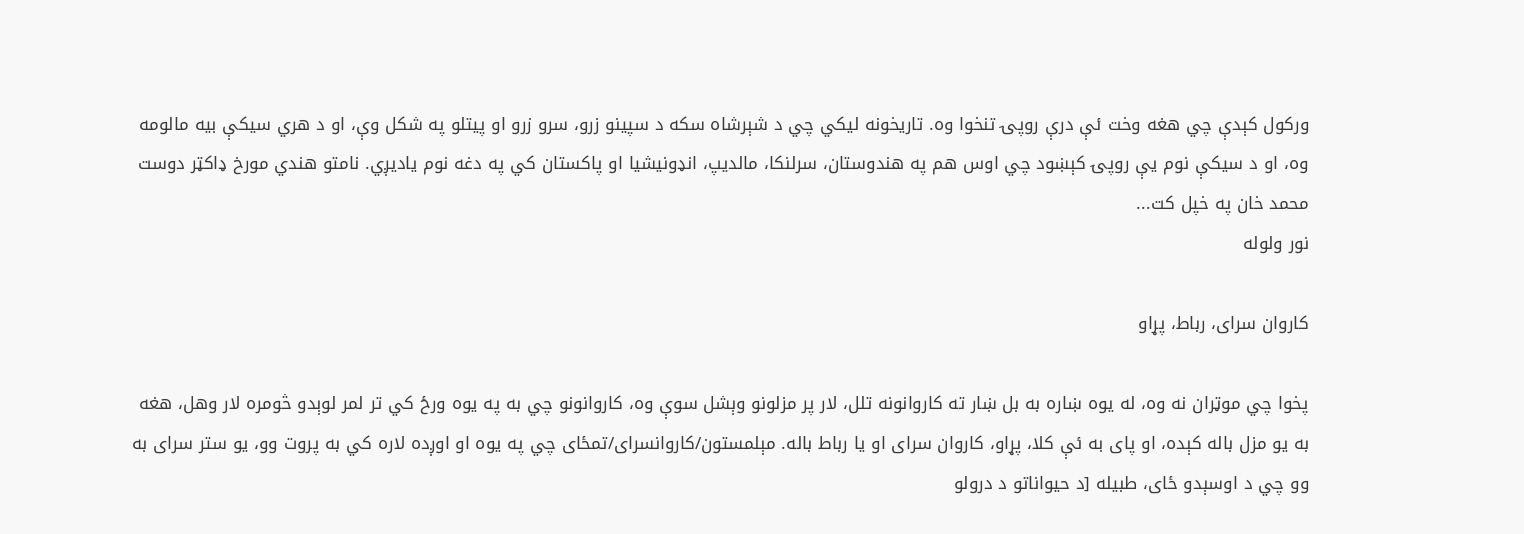ورکول کېدې چي هغه وخت ئې درې روپۍ تنخوا وه. تاريخونه ليکي چي د شېرشاه سکه د سپينو زرو، سرو زرو او پيتلو په شکل وې، او د هري سيکې بيه مالومه وه، او د سيکې نوم يې روپۍ کېښود چي اوس هم په هندوستان، سرلنکا، مالديپ، انډونيشيا او پاکستان کي په دغه نوم ياديږي. نامتو هندي مورخ ډاکټر دوست محمد خان په خپل کت...
نور ولوله

کاروان سرای، رباط، پړاو

پخوا چي موټران نه وه، له يوه ښاره به بل ښار ته کاروانونه تلل، لار پر مزلونو وېشل سوې وه، کاروانونو چي به په يوه ورځ کي تر لمر لوېدو څومره لار وهل، هغه به يو مزل باله کېده، او پای به ئې کلا، پړاو، کاروان سرای او يا رباط باله. مېلمستون/کاروانسرای/تمځای چي په يوه او اوږده لاره کي به پروت وو، يو ستر سرای به وو چي د اوسېدو ځای، طبيله [د حيواناتو د درولو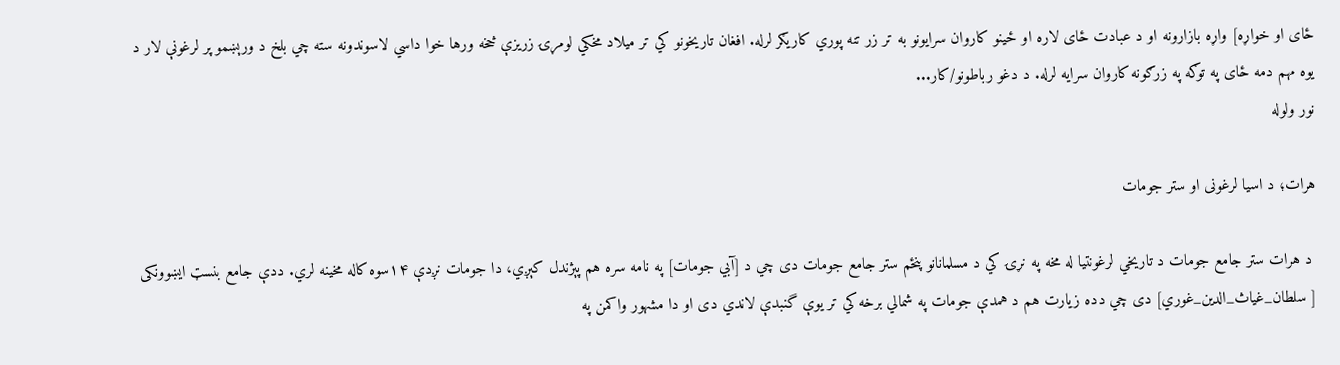ځای او خواړه] واړه بازارونه او د عبادت ځای لاره او ځينو کاروان سرايونو به تر زر تنه پوري کاريګر لرله. افغان تاريخونو کي تر میلاد مخکي لومړۍ زریزې څخه ورها خوا داسي لاسوندونه سته چي بلخ د ورېښمو پر لرغونې لار د یوه مهم دمه ځای په توګه په زرګونه کاروان سرايه لرله. د دغو رباطونو/کار...
نور ولوله

هرات؛ د اسيا لرغونی او ستر جومات

 د هرات ستر جامع جومات د تاریخي لرغونتیا له مخه په نړۍ کي د مسلمانانو پنځم ستر جامع جومات دی چي د [آبي جومات] په نامه سره هم پېژندل کېږي، دا جومات نږدې ۱۴سوه کاله مخینه لري. ددې جامع بنسټ ایښوونکی [ سلطان_غياث_الدين_غوري] دی چي دده زیارت هم د همدې جومات په شمالي برخه کي تر یوې گنبدې لاندي دی او دا مشهور واکمن په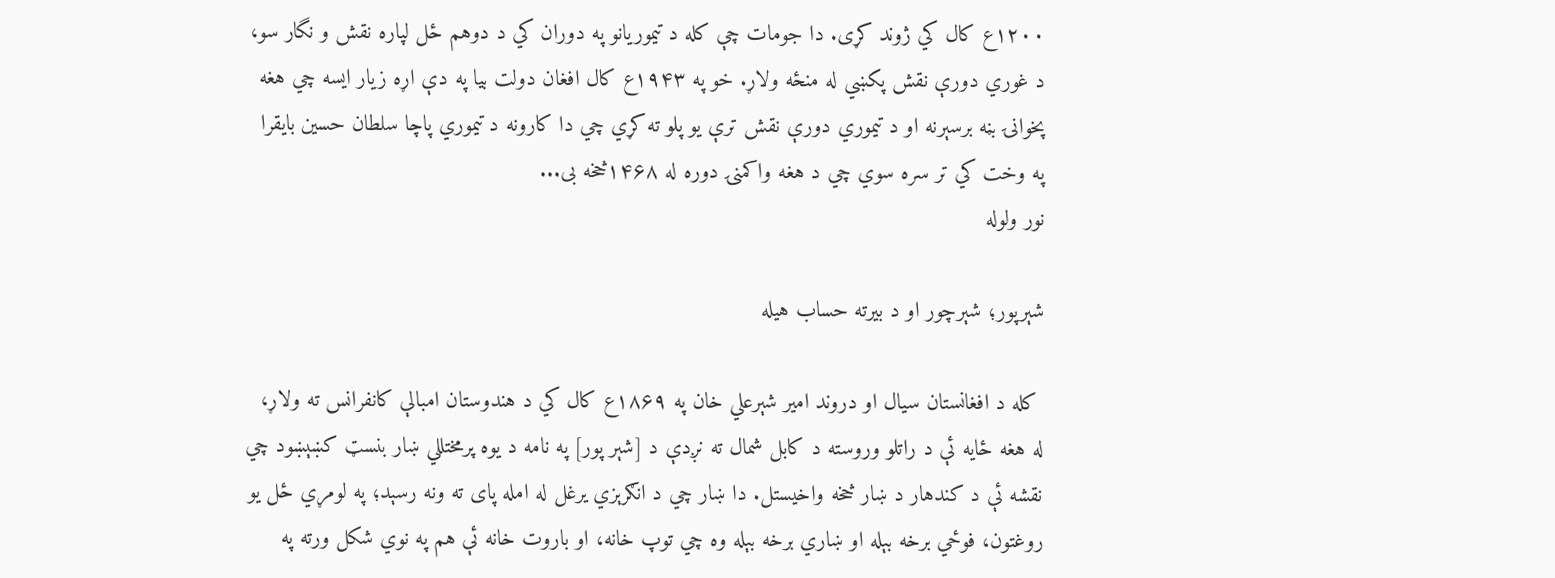۱۲۰۰ع کال کي ژوند کړی. دا جومات چې کله د تیموریانو په دوران کي د دوهم ځل لپاره نقش و نگار سو، د غوري دورې نقش پکښي له منځه ولاړ. خو په ۱۹۴۳ع کال افغان دولت بیا په دې اړه زیار ایسه چي هغه پخوانۍ بڼه برسېرنه او د تیموري دورې نقش ترې یو پلو ته کړي چي دا کارونه د تیموري پاچا سلطان حسین بایقرا په وخت کي تر سره سوي چي د هغه واکمنۍ دوره له ۱۴۶۸څخه بی...
نور ولوله

شېرپور؛ شېرچور او د بيرته حساب هيله

 کله د افغانستان سيال او دروند امير شېرعلي خان په ۱۸۶۹ع کال کي د هندوستان امبالې کانفرانس ته ولاړ، له هغه ځايه ئې د راتلو وروسته د کابل شمال ته نږدې د [شېر پور] په نامه د يوه پرمختللي ښار بنسټ کښېښود چي نقشه ئې د کندهار د ښار څخه واخيستل. دا ښار چي د انګرېزي يرغل له امله پای ته ونه رسېد؛ په لومړي ځل يو روغتون، فوځي برخه بېله او ښاري برخه بېله وه چي توپ خانه، او باروت خانه ئې هم په نوي شکل ورته په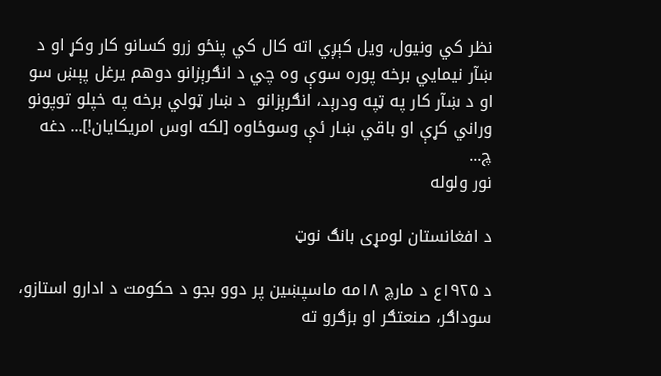نظر کي ونيول، ويل کېږي اته کال کي پنځو زرو کسانو کار وکړ او د ښآر نيمايي برخه پوره سوې وه چي د انګرېزانو دوهم يرغل پېښ سو او د ښآر کار په ټپه ودرېد، انګرېزانو  د ښار ټولي برخه په خپلو توپونو وراني کړې او باقي ښار ئې وسوځاوه [لکه اوس امريکايان!]... دغه چ...
نور ولوله

د افغانستان لومړی بانګ نوټ

د ۱۹۲۵ع د مارچ ۱۸مه ماسپښين پر دوو بجو د حكومت د ادارو استازو، سوداګر، صنعتګر او بزګرو ته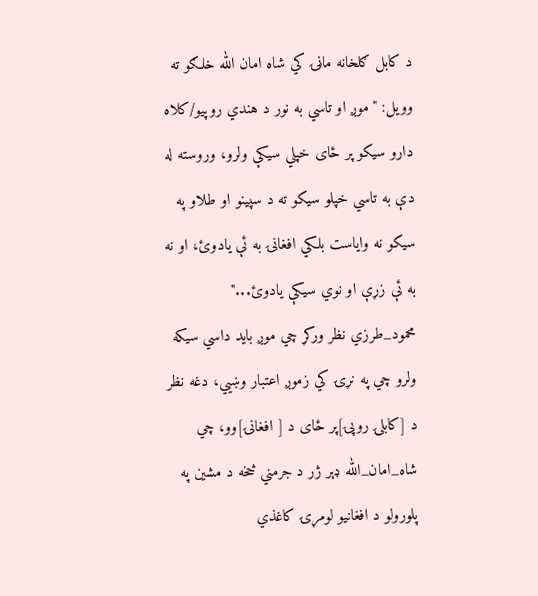د کابل ګلخانه ماڼۍ کي شاه امان الله خلګو ته وويل: "موږ او تاسي به نور د هندي روپيو/کلاه دارو سيکو پر ځای خپلي سيکې ولرو، وروسته له دې به تاسي خپلو سيکو ته د سپينو او طلاو په سيکو نه واياست بلکي افغانۍ به ئې يادوئ، او نه به ئې زړې او نوي سيکې يادوئ..."  محمود_طرزي نظر ورکړ چي موږ بايد داسي سيکه ولرو چي په نړۍ کي زموږ اعتبار وښيي، دغه نظر د [کابلۍ روپۍ]پر ځای د [ افغانۍ]وو، چي  شاه_امان_الله ډېر ژر د جرمني څخه د مشين په پلورولو د افغانيو لومړۍ کاغذي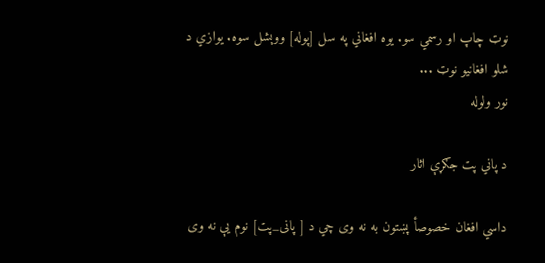نوټ چاپ او رسمي سو. يوه افغاني په سل [پوله] ووېشل سوه. يوازي د شلو افغانيو نوټ ...
نور ولوله

د پاني پت جګړې اثار

داسي افغان خصوصأ پښتون به نه وی چي د [ پانی_پت] نوم یې نه وی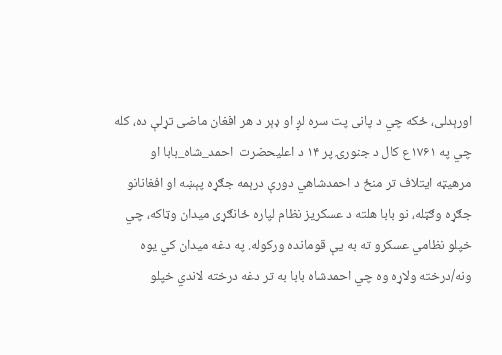اورېدلی، ځکه چي د پانی پت سره لږ او ډېر د هر افغان ماضی تړلې ده، کله چي په ۱۷۶۱ع کال د جنورۍ پر ۱۴ د اعلیحضرت  احمد_شاه_بابا او مرهیټه ایتلاف تر منځ د احمدشاهي دورې درېمه جګړه پېښه او افغانانو جګړه وګټله، نو بابا هلته د عسکریز نظام لپاره ځانګړی میدان وټاکه، چي خپلو نظامي عسکرو ته به یې قومانده ورکوله. په دغه میدان کي يوه ونه/درخته ولاړه وه چي احمدشاه بابا به تر دغه درخته لاندي خپلو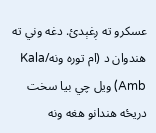عسکرو ته ږغېدئ. دغه وني ته هندوان د (ام توره ونه/Kala Amb) ویل چي بيا سخت دريځه هندانو هغه ونه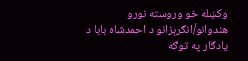وکښله خو وروسته نورو هندوانو/انګرېزانو د احمدشاه بابا د يادګار په توګه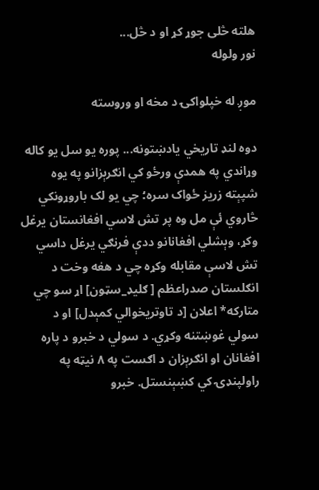هلته څلی جوړ کړ او د څل...
نور ولوله

موږ له خپلواکۍ د مخه او وروسته

دوه لنډ تاريخي يادښتونه... پوره يو سل يو کاله وړاندي په همدې ورځو کي انګرېزانو په يوه شپېته زریز ځواک سره؛ چي يو لک باروړونکي څاروي ئې مل وه پر تش لاسي افغانستان يرغل وکړ، وېشلي افغانانو ددې فرنګي يرغل داسي تش لاسې مقابله وکړه چي د هغه وخت د انګلستان صدراعظم [ ګلیډ_سټون] اړ سو چي متارکه* اعلان [د تاوتریخوالي کمېدل] او د سولي غوښتنه وکړي. د سولي د خبرو د پاره افغانان او انګرېزان د اګست په ۸ نيټه په راولپنډۍ کي کښېنستل. خبرو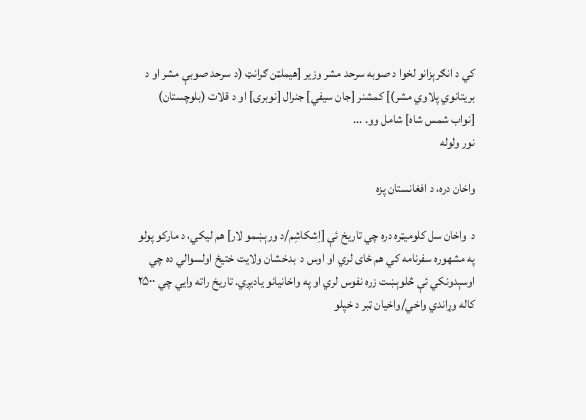کي د انګرېزانو لخوا د صوبه سرحد مشر وزیر [هیملټن ګرانټ (د سرحد صوبې مشر او د بريتانوي پلاوي مشر)] کمشنر [جان سیفي] جنرال [نوبری] او د قلات (بلوچستان) [نواب شمس شاه] شامل وو. ...
نور ولوله

واخان دره، د افغانستان پزه

د  واخان سل کلوميټره دره چي تاريخ ئې [اِشکاشِم/د ورېښمو لار] هم ليکي، د مارکو پولو په مشهوره سفرنامه کي هم ځای لري او اوس د  بدخشان ولايت ختيځ اولسوالي ده چي اوسېدونکي ئې څلوېښت زره نفوس لري او په واخانيانو ياديږي. تاريخ راته وايي چي ۲۵۰۰ کاله وړاندي واخي/واخيان ټبر د خپلو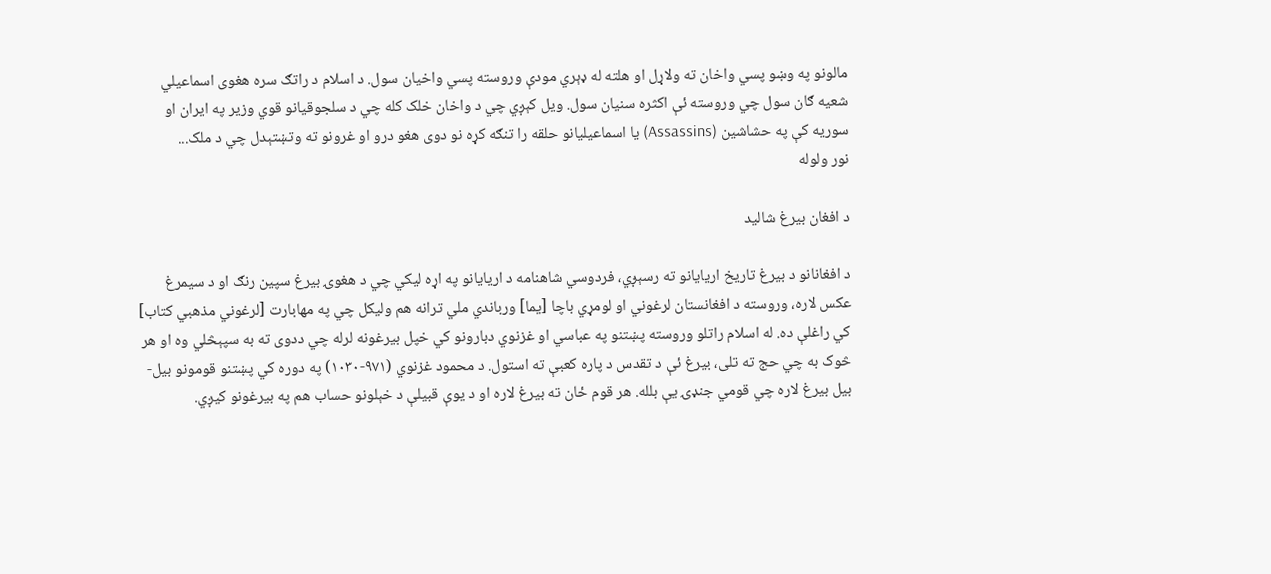مالونو په وښو پسي واخان ته ولاړل او هلته له ډېري مودې وروسته پسي واخيان سول. د اسلام د راتګ سره هغوی اسماعيلي شعيه ګان سول چي وروسته ئې اکثره سنيان سول. ويل کېږي چي د واخان خلک کله چي د سلجوقيانو قوي وزیر په ایران او سوریه کې په حشاشین (Assassins) یا اسماعيليانو حلقه را تنګه کړه نو دوی هغو درو او غرونو ته وتښتېدل چي د ملک...
نور ولوله

د افغان بيرغ شاليد

د افغانانو د بيرغ تاريخ اريايانو ته رسېږي، فردوسي شاهنامه د اريايانو په اړه ليکي چي د هغوۍ بيرغ سپين رنګ او د سيمرغ عکس لاره، وروسته د افغانستان لرغوني او لومړي باچا [يما] ورباندي ملي ترانه هم وليکل چي په مهابارت [لرغوني مذهبي کتاب] کي راغلې ده. له اسلام راتلو وروسته پښتنو په عباسي او غزنوي دبارونو کي خپل بيرغونه لرله چي ددوی ته به سپېڅلي وه او هر څوک به چي حج ته تلی، بيرغ ئې د تقدس د پاره کعبې ته استول. د محمود غزنوي (۹۷۱-۱۰۳۰) په دوره کي پښتنو قومونو بيل-بيل بيرغ لاره چي قومي جنډۍ يې بلله. هر قوم ځان ته بيرغ لاره او د يوې قبيلې د خېلونو حساب هم په بيرغونو کيږي.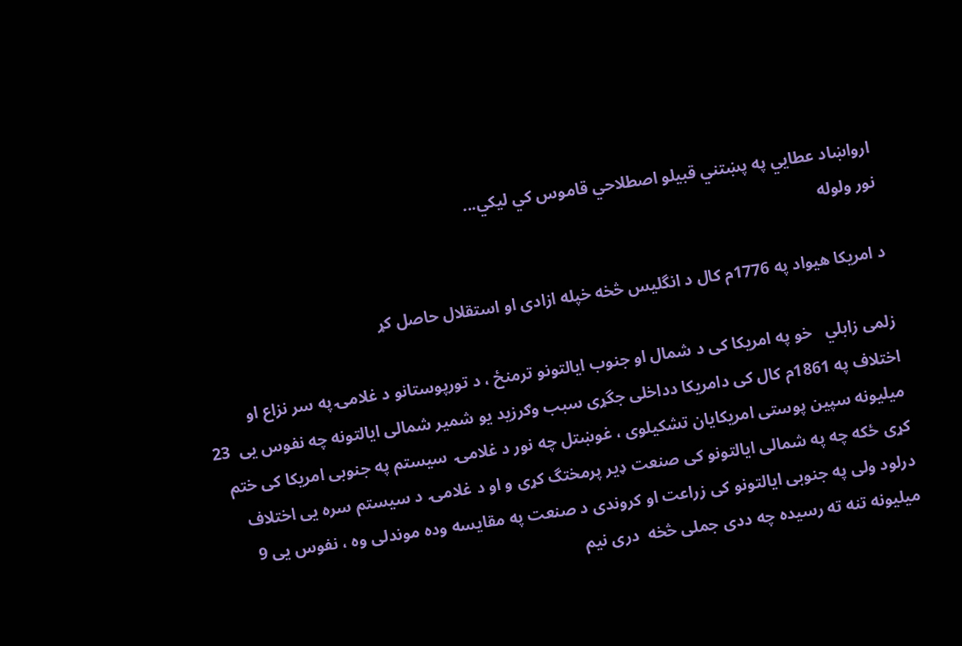ارواښاد عطايي په پښتني قبيلو اصطلاحي قاموس کي ليکي...
نور ولوله

د امریکا هیواد په 1776م کال د انگلیس څخه خپله ازادی او استقلال حاصل کړ

زلمی زابلي   خو په امریکا کی د شمال او جنوب ایالتونو ترمنځ ، د تورپوستانو د غلامۍ په سر نزاع او اختلاف په 1861م کال کی دامریکا دداخلی جگړی سبب وګرزید یو شمیر شمالی ایالتونه چه نفوس یی  23 میلیونه سپین پوستی امریکایان تشکیلوی ، غوښتل چه نور د غلامۍ  سیستم په جنوبی امریکا کی ختم کړی ځکه چه په شمالی ایالتونو کی صنعت ډیر پرمختگ کړی و او د غلامۍ  د سیستم سره یی اختلاف درلود ولی په جنوبی ایالتونو کی زراعت او کروندی د صنعت په مقایسه وده موندلی وه ، نفوس یی 9  میلیونه تنه ته رسیده چه ددی جملی څخه  دری نیم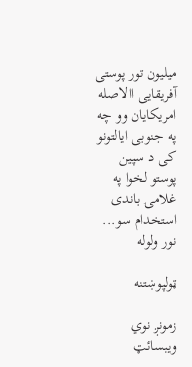میلیون تور پوستی آفریقایی االاصله  امریکایان وو چه په جنوبی ایالتونو کی د سپین پوستو لخوا په غلامۍ باندی استخدام سو...
نور ولوله

ټولپوښتنه

زمونږ نوي ویبسائټ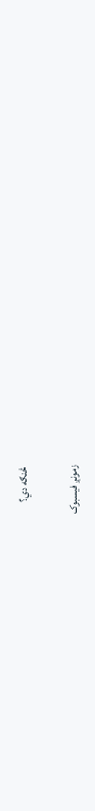څنګه دي؟

زمونږ فيسبوک